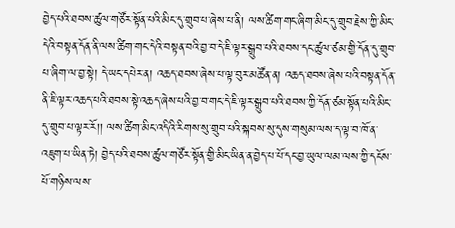བྱེད་པའི་ཐབས་ཚུལ་གཙོར་སྟོན་པའི་མིང་དུ་གྲུབ་པ་ཞེས་པ་ནི། ལས་ཚིག་གང་ཞིག་མིང་དུ་གྲུབ་རྗེས་ཀྱི་མིང་དེའི་བསྟན་དོན་ནི་ལས་ཚིག་གང་དེའི་བསྟན་བའི་བྱ་བ་དེ་ཇི་ལྟར་སྒྲུབ་པའི་ཐབས་དང་ཚུལ་ཙམ་གྱི་དོན་དུ་གྲུབ་པ་ཞིག་ལ་བྱ་སྟེ། དེ་ཡང་དཔེར་ན། འཆད་ཐབས་ཞེས་པ་ལྟ་བུར་མཚོན་ན། འཆད་ཐབས་ཞེས་པའི་བསྟན་དོན་ནི་ཇི་ལྟར་འཆད་པའི་ཐབས་སྟེ་འཆད་ཞེས་པའི་བྱ་བ་གང་དེ་ཇི་ལྟར་སྒྲུབ་པའི་ཐབས་ཀྱི་དོན་ཙམ་སྟོན་པའི་མིང་དུ་གྲུབ་པ་ལྟར་རོ།། ལས་ཚིག་མིང་འདིའི་རིགས་སུ་གྲུབ་པའི་སྐབས་སུ་དུས་གསུམ་ལས་ད་ལྟ་བ་ཁོ་ན་འཇུག་པ་ཡིན་ཏེ། བྱེད་པའི་ཐབས་ཚུལ་གཙོར་སྟོན་གྱི་མིང་ཡིན་ན་བྱེད་པ་པོ་དང་བྱ་ཡུལ་ལམ་ལས་ཀྱི་དངོས་པོ་གཉིས་ལས་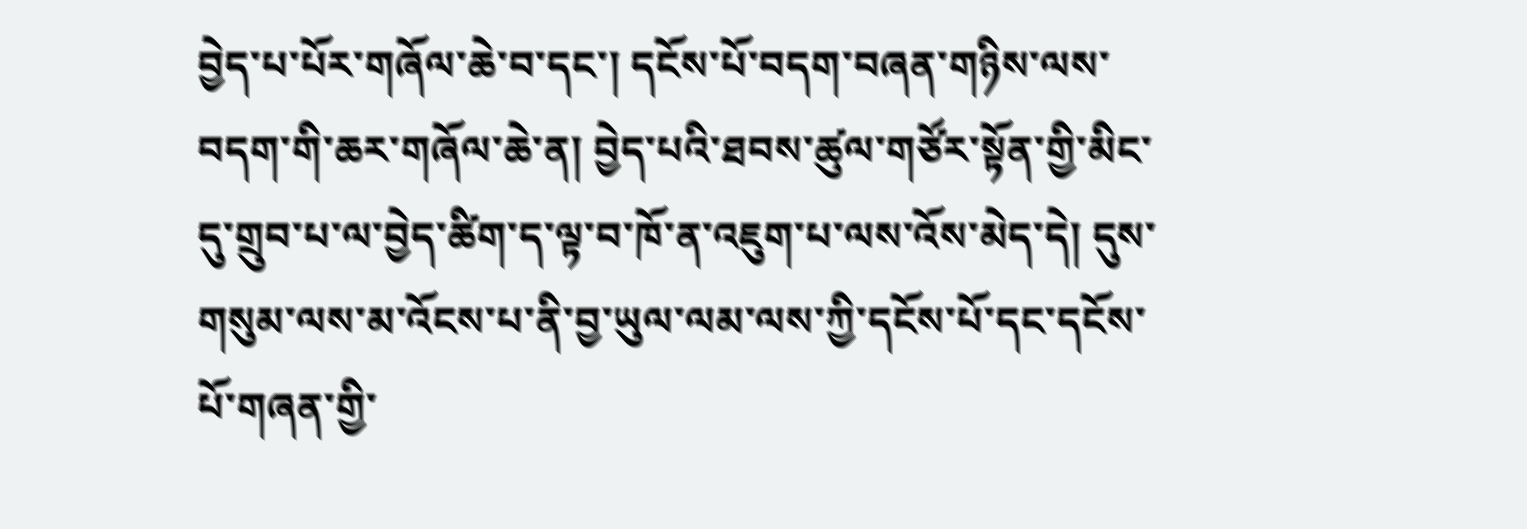བྱེད་པ་པོར་གཞོལ་ཆེ་བ་དང་། དངོས་པོ་བདག་བཞན་གཉིས་ལས་བདག་གི་ཆར་གཞོལ་ཆེ་ན། བྱེད་པའི་ཐབས་ཚུལ་གཙོར་སྟོན་གྱི་མིང་དུ་གྲུབ་པ་ལ་བྱེད་ཚིག་ད་ལྟ་བ་ཁོ་ན་འཇུག་པ་ལས་འོས་མེད་དེ། དུས་གསུམ་ལས་མ་འོངས་པ་ནི་བྱ་ཡུལ་ལམ་ལས་ཀྱི་དངོས་པོ་དང་དངོས་པོ་གཞན་གྱི་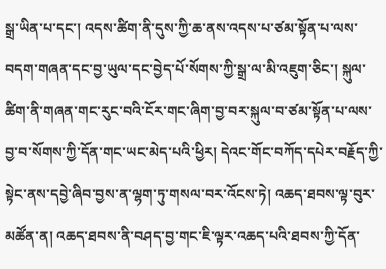སྒྲ་ཡིན་པ་དང་། འདས་ཚིག་ནི་དུས་ཀྱི་ཆ་ནས་འདས་པ་ཙམ་སྟོན་པ་ལས་བདག་གཞན་དང་བྱ་ཡུལ་དང་བྱེད་པོ་སོགས་ཀྱི་སྒྲ་ལ་མི་འཇུག་ཅིང་། སྐུལ་ཚིག་ནི་གཞན་གང་རུང་བའི་ངོར་གང་ཞིག་བྱ་བར་སྐུལ་བ་ཙམ་སྟོན་པ་ལས་བྱ་བ་སོགས་ཀྱི་དོན་གང་ཡང་མེད་པའི་ཕྱིར། དེའང་གོང་བཀོད་དཔེར་བརྗོད་ཀྱི་སྟེང་ནས་དབྱེ་ཞིབ་བྱས་ན་ལྷག་ཏུ་གསལ་བར་འོངས་ཏེ། འཆད་ཐབས་ལྟ་བུར་མཚོན་ན། འཆད་ཐབས་ནི་བཤད་བྱ་གང་ཇི་ལྟར་འཆད་པའི་ཐབས་ཀྱི་དོན་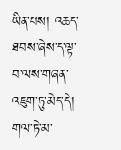ཡིན་པས། འཆད་ཐབས་ཞེས་ད་ལྟ་བ་ལས་གཞན་འཇུག་ཏུ་མེད་དེ། གལ་ཏེ་མ་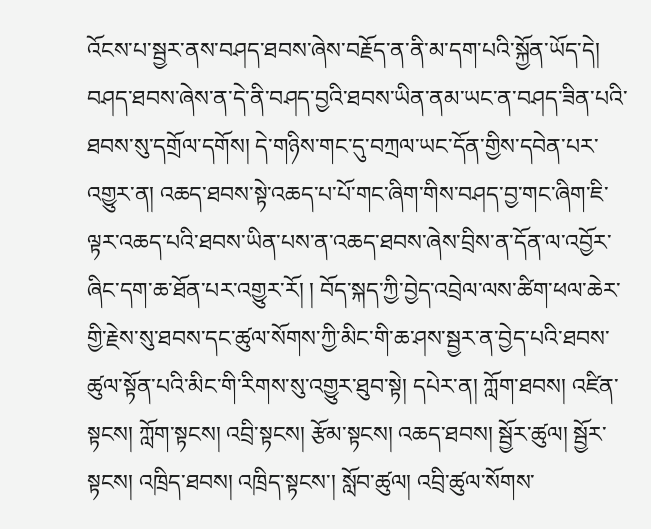འོངས་པ་སྦྱར་ནས་བཤད་ཐབས་ཞེས་བརྗོད་ན་ནི་མ་དག་པའི་སྐྱོན་ཡོད་དེ། བཤད་ཐབས་ཞེས་ན་དེ་ནི་བཤད་བྱའི་ཐབས་ཡིན་ནམ་ཡང་ན་བཤད་ཟིན་པའི་ཐབས་སུ་དགྲོལ་དགོས། དེ་གཉིས་གང་དུ་བཀྲལ་ཡང་དོན་གྱིས་དབེན་པར་འགྱུར་ན། འཆད་ཐབས་སྟེ་འཆད་པ་པོ་གང་ཞིག་གིས་བཤད་བྱ་གང་ཞིག་ཇི་ལྟར་འཆད་པའི་ཐབས་ཡིན་པས་ན་འཆད་ཐབས་ཞེས་བྲིས་ན་དོན་ལ་འབྱོར་ཞིང་དག་ཆ་ཐོན་པར་འགྱུར་རོ། ། བོད་སྐད་ཀྱི་བྱེད་འབྲེལ་ལས་ཚིག་ཕལ་ཆེར་གྱི་རྗེས་སུ་ཐབས་དང་ཚུལ་སོགས་ཀྱི་མིང་གི་ཆ་ཤས་སྦྱར་ན་བྱེད་པའི་ཐབས་ཚུལ་སྟོན་པའི་མིང་གི་རིགས་སུ་འགྱུར་ཐུབ་སྟེ། དཔེར་ན། ཀློག་ཐབས། འཛིན་སྟངས། ཀློག་སྟངས། འབྲི་སྟངས། རྩོམ་སྟངས། འཆད་ཐབས། སྦྱོར་ཚུལ། སྦྱོར་སྟངས། འཁྲིད་ཐབས། འཁྲིད་སྟངས་། སློབ་ཚུལ། འབྲི་ཚུལ་སོགས་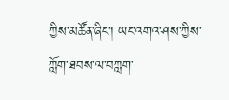ཀྱིས་མཚོན་ཞིང་། ཡང་འགའ་ཤས་ཀྱིས་ཀློག་ཐབས་ལ་བཀླག་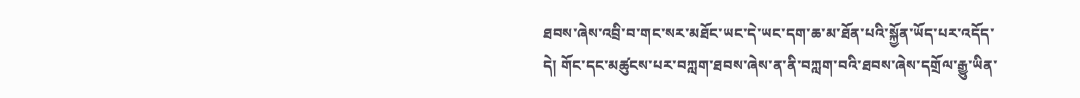ཐབས་ཞེས་འབྲི་བ་གང་སར་མཐོང་ཡང་དེ་ཡང་དག་ཆ་མ་ཐོན་པའི་སྐྱོན་ཡོད་པར་འདོད་དེ། གོང་དང་མཚུངས་པར་བཀླག་ཐབས་ཞེས་ན་ནི་བཀླག་བའི་ཐབས་ཞེས་དགྲོལ་རྒྱུ་ཡིན་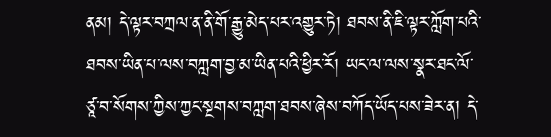ནམ། དེ་ལྟར་བཀྲལ་ན་ནི་གོ་རྒྱུ་མེད་པར་འགྱུར་ཏེ། ཐབས་ནི་ཇི་ལྟར་ཀློག་པའི་ཐབས་ཡིན་པ་ལས་བཀླག་བྱ་མ་ཡིན་པའི་ཕྱིར་རོ། ཡང་ལ་ལས་སྣར་ཐང་ལོ་ཙཱ་བ་སོགས་ཀྱིས་ཀྱང་སྔགས་བཀླག་ཐབས་ཞེས་བཀོད་ཡོད་པས་ཟེར་ན། དེ་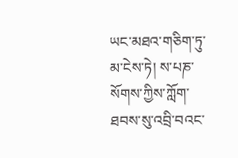ཡང་མཐའ་གཅིག་ཏུ་མ་ངེས་ཏེ། ས་པཎ་སོགས་ཀྱིས་ཀློག་ཐབས་སུ་འབྲི་བའང་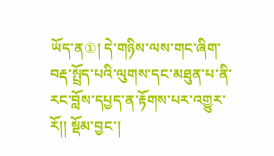ཡོད་ན①། དེ་གཉིས་ལས་གང་ཞིག་བརྡ་སྤྲོད་པའི་ལུགས་དང་མཐུན་པ་ནི་རང་བློས་དཔྱད་ན་རྟོགས་པར་འགྱུར་རོ།། སྡོམ་བྱང་།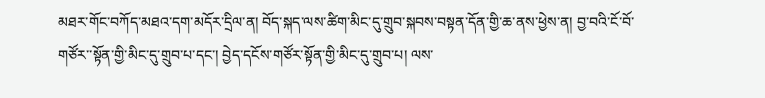མཐར་གོང་བཀོད་མཐའ་དག་མདོར་དྲིལ་ན། བོད་སྐད་ལས་ཚིག་མིང་དུ་གྲུབ་སྐབས་བསྟན་དོན་གྱི་ཆ་ནས་ཕྱེས་ན། བྱ་བའི་ངོ་བོ་གཙོར་་སྟོན་གྱི་མིང་དུ་གྲུབ་པ་དང་། བྱེད་དངོས་གཙོར་སྟོན་གྱི་མིང་དུ་གྲུབ་པ། ལས་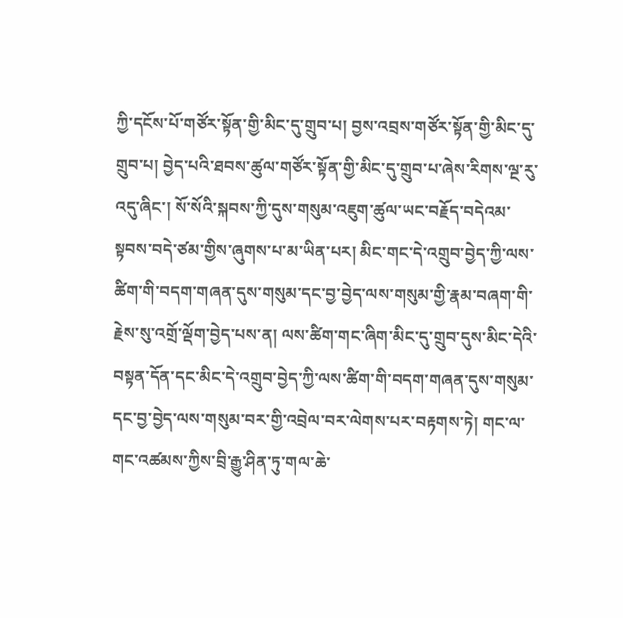ཀྱི་དངོས་པོ་གཙོར་སྟོན་གྱི་མིང་དུ་གྲུབ་པ། བྱས་འབྲས་གཙོར་སྟོན་གྱི་མིང་དུ་གྲུབ་པ། བྱེད་པའི་ཐབས་ཚུལ་གཙོར་སྟོན་གྱི་མིང་དུ་གྲུབ་པ་ཞེས་རིགས་ལྔ་རུ་འདུ་ཞིང་། སོ་སོའི་སྐབས་ཀྱི་དུས་གསུམ་འཇུག་ཚུལ་ཡང་བརྗོད་བདེའམ་སྟབས་བདེ་ཙམ་གྱིས་ཞུགས་པ་མ་ཡིན་པར། མིང་གང་དེ་འགྲུབ་བྱེད་ཀྱི་ལས་ཚིག་གི་བདག་གཞན་དུས་གསུམ་དང་བྱ་བྱེད་ལས་གསུམ་གྱི་རྣམ་བཞག་གི་རྗེས་སུ་འགྲོ་ལྡོག་བྱེད་པས་ན། ལས་ཚིག་གང་ཞིག་མིང་དུ་གྲུབ་དུས་མིང་དེའི་བསྟན་དོན་དང་མིང་དེ་འགྲུབ་བྱེད་ཀྱི་ལས་ཚིག་གི་བདག་གཞན་དུས་གསུམ་དང་བྱ་བྱེད་ལས་གསུམ་བར་གྱི་འབྲེལ་བར་ལེགས་པར་བརྟགས་ཏེ། གང་ལ་གང་འཚམས་ཀྱིས་བྲི་རྒྱུ་ཤིན་ཏུ་གལ་ཆེ་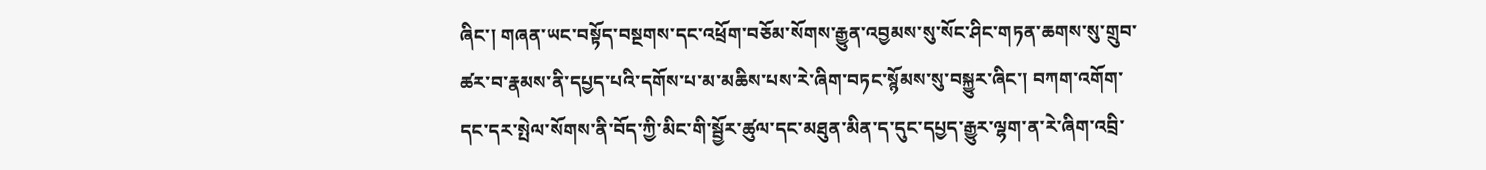ཞིང་། གཞན་ཡང་བསྟོད་བསྔགས་དང་འཕྲོག་བཅོམ་སོགས་རྒྱུན་འབྱམས་སུ་སོང་ཤིང་གཏན་ཆགས་སུ་གྲུབ་ཚར་བ་རྣམས་ནི་དཔྱད་པའི་དགོས་པ་མ་མཆིས་པས་རེ་ཞིག་བཏང་སྙོམས་སུ་བསྐྱུར་ཞིང་། བཀག་འགོག་དང་དར་སྤེལ་སོགས་ནི་བོད་ཀྱི་མིང་གི་སྦྱོར་ཚུལ་དང་མཐུན་མིན་ད་དུང་དཔྱད་རྒྱུར་ལྷག་ན་རེ་ཞིག་འབྲི་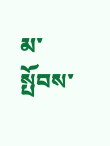མ་སྤོབས་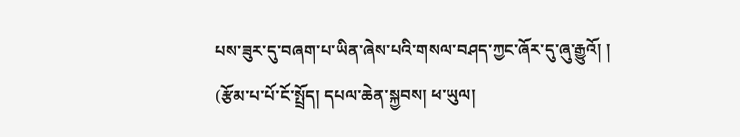པས་ཟུར་དུ་བཞག་པ་ཡིན་ཞེས་པའི་གསལ་བཤད་ཀྱང་ཞོར་དུ་ཞུ་རྒྱུའོ། །
(རྩོམ་པ་པོ་ངོ་སྤྲོད། དཔལ་ཆེན་སྐྱབས། ཕ་ཡུལ།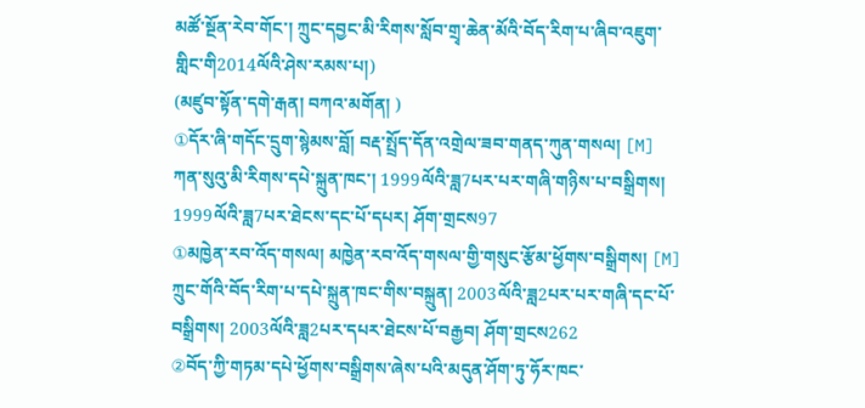མཚོ་སྔོན་རེབ་གོང་། ཀྲུང་དབྱང་མི་རིགས་སློབ་གྲྭ་ཆེན་མོའི་བོད་རིག་པ་ཞིབ་འཇུག་གླིང་གི2014ལོའི་ཤེས་རམས་པ།)
(མཛུབ་སྟོན་དགེ་རྒན། བཀའ་མགོན། )
①དོར་ཞི་གདོང་དྲུག་སྙེམས་བློ། བརྡ་སྤྲོད་དོན་འགྲེལ་ཟབ་གནད་ཀུན་གསལ། [M] ཀན་སུའུ་མི་རིགས་དཔེ་སྐྲུན་ཁང་། 1999ལོའི་ཟླ7པར་པར་གཞི་གཉིས་པ་བསྒྲིགས། 1999ལོའི་ཟླ7པར་ཐེངས་དང་པོ་དཔར། ཤོག་གྲངས97
①མཁྱེན་རབ་འོད་གསལ། མཁྱེན་རབ་འོད་གསལ་གྱི་གསུང་རྩོམ་ཕྱོགས་བསྒྲིགས། [M] ཀྲུང་གོའི་བོད་རིག་པ་དཔེ་སྐྲུན་ཁང་གིས་བསྐྲུན། 2003ལོའི་ཟླ2པར་པར་གཞི་དང་པོ་བསྒྲིགས། 2003ལོའི་ཟླ2པར་དཔར་ཐེངས་པོ་བརྒྱབ། ཤོག་གྲངས262
②བོད་ཀྱི་གཏམ་དཔེ་ཕྱོགས་བསྒྲིགས་ཞེས་པའི་མདུན་ཤོག་ཏུ་ཧོར་ཁང་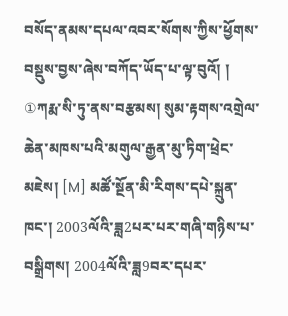བསོད་ནམས་དཔལ་འབར་སོགས་ཀྱིས་ཕྱོགས་བསྡུས་བྱས་ཞེས་བཀོད་ཡོད་པ་ལྟ་བུའོ། །
①ཀརྨ་སི་ཏུ་ནས་བརྩམས། སུམ་རྟགས་འགྲེལ་ཆེན་མཁས་པའི་མགུལ་རྒྱན་མུ་ཏིག་ཕྲེང་མཇེས། [M] མཚོ་སྔོན་མི་རིགས་དཔེ་སྐྲུན་ཁང་། 2003ལོའི་ཟླ2པར་པར་གཞི་གཉིས་པ་བསྒྲིགས། 2004ལོའི་ཟླ9བར་དཔར་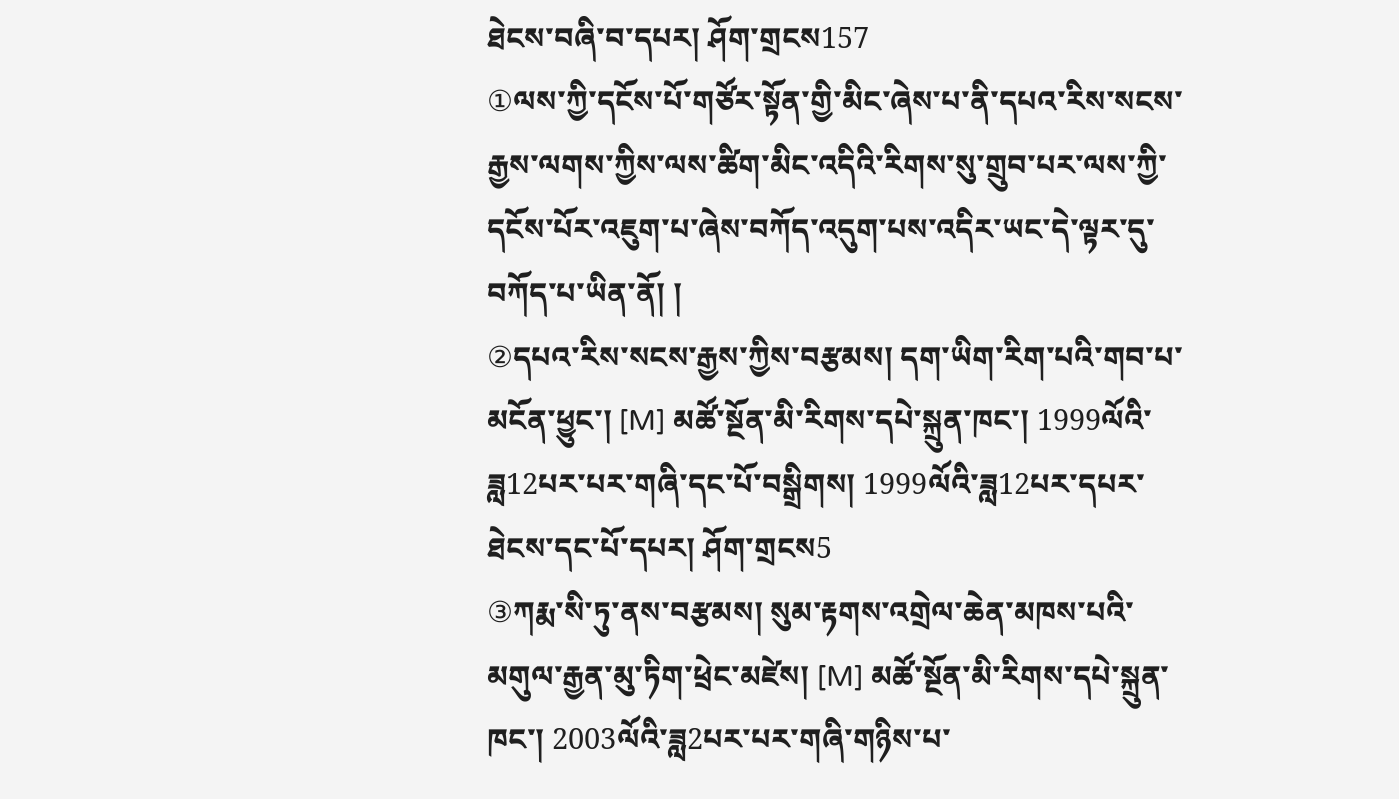ཐེངས་བཞི་བ་དཔར། ཤོག་གྲངས157
①ལས་ཀྱི་དངོས་པོ་གཙོར་སྟོན་གྱི་མིང་ཞེས་པ་ནི་དཔའ་རིས་སངས་རྒྱས་ལགས་ཀྱིས་ལས་ཚིག་མིང་འདིའི་རིགས་སུ་གྲུབ་པར་ལས་ཀྱི་དངོས་པོར་འཇུག་པ་ཞེས་བཀོད་འདུག་པས་འདིར་ཡང་དེ་ལྟར་དུ་བཀོད་པ་ཡིན་ནོ། །
②དཔའ་རིས་སངས་རྒྱས་ཀྱིས་བརྩམས། དག་ཡིག་རིག་པའི་གབ་པ་མངོན་ཕྱུང་། [M] མཚོ་སྔོན་མི་རིགས་དཔེ་སྐྲུན་ཁང་། 1999ལོའི་ཟླ12པར་པར་གཞི་དང་པོ་བསྒྲིགས། 1999ལོའི་ཟླ12པར་དཔར་ཐེངས་དང་པོ་དཔར། ཤོག་གྲངས5
③ཀརྨ་སི་ཏུ་ནས་བརྩམས། སུམ་རྟགས་འགྲེལ་ཆེན་མཁས་པའི་མགུལ་རྒྱན་མུ་ཏིག་ཕྲེང་མཛེས། [M] མཚོ་སྔོན་མི་རིགས་དཔེ་སྐྲུན་ཁང་། 2003ལོའི་ཟླ2པར་པར་གཞི་གཉིས་པ་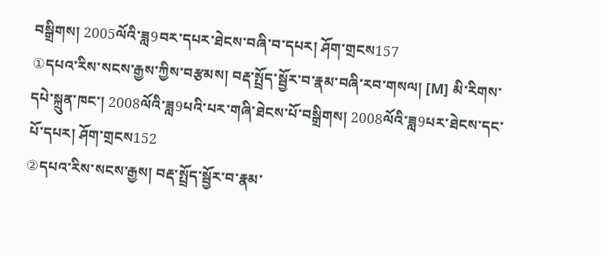བསྒྲིགས། 2005ལོའི་ཟླ9བར་དཔར་ཐེངས་བཞི་བ་དཔར། ཤོག་གྲངས157
①དཔའ་རིས་སངས་རྒྱས་ཀྱིས་བརྩམས། བརྡ་སྤྲོད་སྦྱོར་བ་རྣམ་བཞི་རབ་གསལ། [M] མི་རིགས་དཔེ་སྐྲུན་ཁང་། 2008ལོའི་ཟླ9པའི་པར་གཞི་ཐེངས་པོ་བསྒྲིགས། 2008ལོའི་ཟླ9པར་ཐེངས་དང་པོ་དཔར། ཤོག་གྲངས152
②དཔའ་རིས་སངས་རྒྱས། བརྡ་སྤྲོད་སྦྱོར་བ་རྣམ་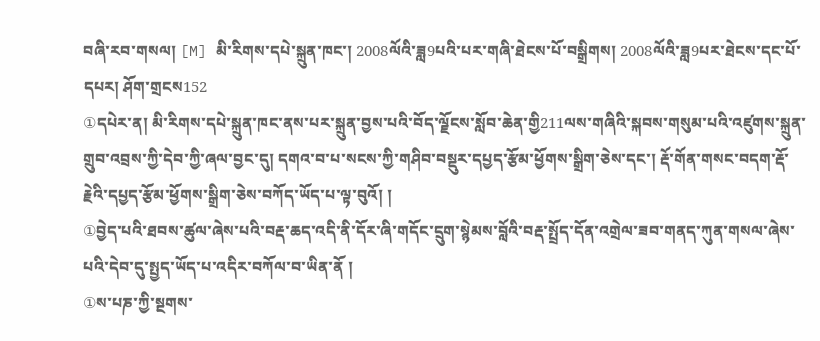བཞི་རབ་གསལ། [M] མི་རིགས་དཔེ་སྐྲུན་ཁང་། 2008ལོའི་ཟླ9པའི་པར་གཞི་ཐེངས་པོ་བསྒྲིགས། 2008ལོའི་ཟླ9པར་ཐེངས་དང་པོ་དཔར། ཤོག་གྲངས152
①དཔེར་ན། མི་རིགས་དཔེ་སྐྲུན་ཁང་ནས་པར་སྐྲུན་བྱས་པའི་བོད་ལྗོངས་སློབ་ཆེན་གྱི211ལས་གཞིའི་སྐབས་གསུམ་པའི་འཛུགས་སྐྲུན་གྲུབ་འབྲས་ཀྱི་དེབ་ཀྱི་ཞལ་བྱང་དུ། དགའ་བ་པ་སངས་ཀྱི་གཤིབ་བསྡུར་དཔྱད་རྩོམ་ཕྱོགས་སྒྲིག་ཅེས་དང་། རྡོ་གོན་གསང་བདག་རྡོ་རྗེའི་དཔྱད་རྩོམ་ཕྱོགས་སྒྲིག་ཅེས་བཀོད་ཡོད་པ་ལྟ་བུའོ། །
①བྱེད་པའི་ཐབས་ཚུལ་ཞེས་པའི་བརྡ་ཆད་འདི་ནི་དོར་ཞི་གདོང་དྲུག་སྙེམས་བློའི་བརྡ་སྤྲོད་དོན་འགྲེལ་ཟབ་གནད་ཀུན་གསལ་ཞེས་པའི་དེབ་དུ་སྤྱད་ཡོད་པ་འདིར་བཀོལ་བ་ཡིན་ནོ །
①ས་པཎ་ཀྱི་སྔགས་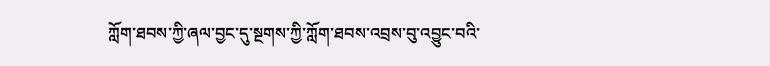ཀློག་ཐབས་ཀྱི་ཞལ་བྱང་དུ་སྔགས་ཀྱི་ཀློག་ཐབས་འབྲས་བུ་འབྱུང་བའི་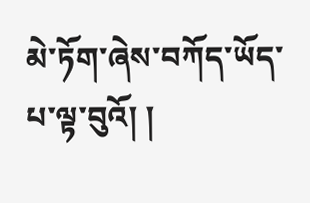མེ་ཏོག་ཞེས་བཀོད་ཡོད་པ་ལྟ་བུའོ། །